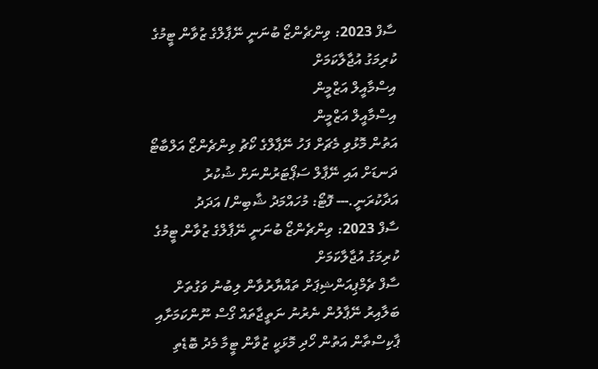ސާފް 2023: ވިންޗެންޒޯ ބުނަނީ ނޭޕާލްގެ ޒުވާން ޓީމުގެ ކުރިމަގު އުޖާލާކަމަށް
އިސްމާއީލް އަޒްމީން
އިސްމާއީލް އަޒްމީން
އަތުން މޮޅުވި މެޗަށް ފަހު ނޭޕާލްގެ ކޯޗު ވިންޗެންޒޯ އަލްބާޓޯ ދަނޑަށް އައި ނޭޕާލް ސަޕޯޓަރުންނަށް ޝުކުރު އަދާކުރަނީ.--- ފޮޓޯ: މުހައްމަދު ޝާބިން/ އަދަދު
ސާފް 2023: ވިންޗެންޒޯ ބުނަނީ ނޭޕާލްގެ ޒުވާން ޓީމުގެ ކުރިމަގު އުޖާލާކަމަށް
ސާފް ޗެމްޕިއަންޝިޕަށް ތައްޔާރުވާން ލިބުނު ވަގުތަށް ބަލާއިރު ނޭޕާލުން ނެރުނު ނަތީޖާތައް ގޯސް ނޫންކަމަށާއި ޕާކިސްތާން އަތުން ހޯދި މޮޅަކީ ޒުވާން ޓީމާ މެދު ބޮޑެތި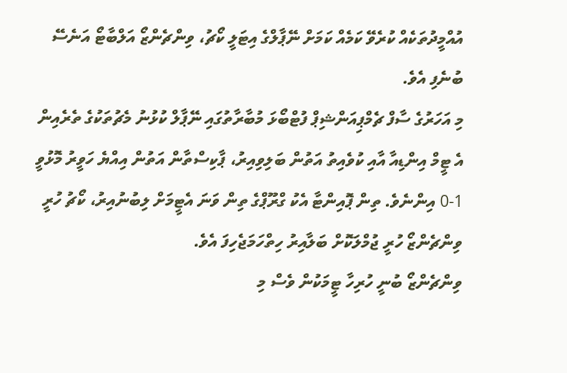އުއްމީދުތަކެއް ކުރެވޭ ކަމެއް ކަމަށް ނޭޕާލްގެ އިޓަލީ ކޯޗު، ވިންޗެންޒޯ އަލްބާޓޯ އަނެސޭ ބުނެފި އެވެ.
މި އަހަރުގެ ސާފް ޗެމްޕިއަންޝިޕް ފުޓްބޯޅަ މުބާރާތުގައި ނޭޕާލް ކުޅުނު މެޗުތަކުގެ ތެރެއިން އެ ޓީމް އިންޑިއާ އާއި ކުވެއިތު އަތުން ބަލިވިއިރު، ޕާކިސްތާން އަތުން އިއްޔެ ހަވީރު މޮޅުވީ 1-0 އިންނެވެ. ތިން ޕޮއިންޓާ އެކު ގްރޫޕްގެ ތިން ވަނަ އެޓީމަށް ލިބުނުއިރު، ކޯޗު ހުރީ ވިންޗެންޒޯ ހުރީ ޖުމްލަކޮށް ބަލާއިރު ހިތްހަމަޖެހިފަ އެވެ.
ވިންޗެންޒޯ ބުނީ ހުރިހާ ޓީމަކުން ވެސް މި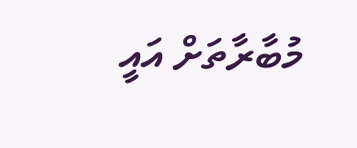މުބާރާތަށް އައީ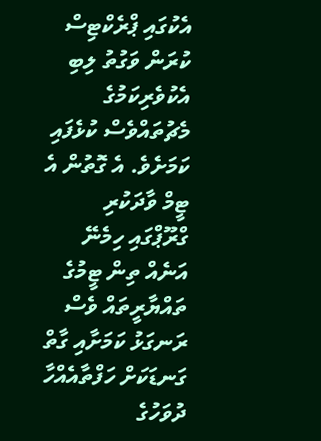އެކުގައި ޕްރެކްޓިސް ކުރަން ވަގުތު ލިބި އެކުވެރިކަމުގެ މެޗުތައްވެސް ކުޅެފައި ކަމަށެވެ. އެ ގޮތުން އެ ޓީމް ވާދަކުރި ގްރޫޕްގައި ހިމެނޭ އަނެއް ތިން ޓީމުގެ ތައްޔާރީތައް ވެސް ރަނގަޅު ކަމަށާއި ގާތް ގަނޑަކަށް ހަފްތާއެއްހާ ދުވަހުގެ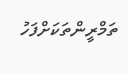ތަމްރީންތަކަށްފަހު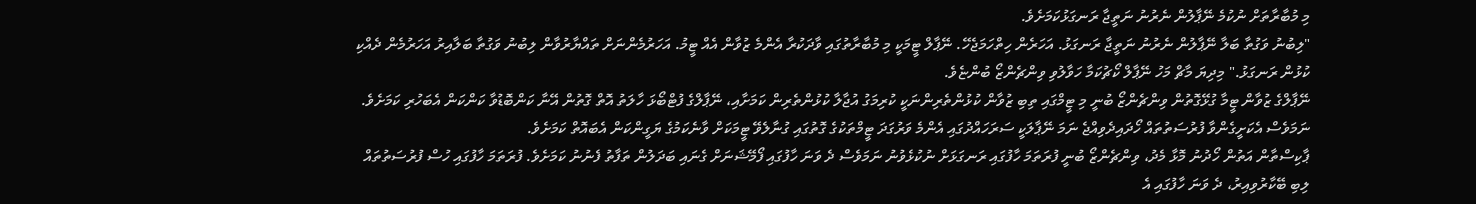މި މުބާރާތަށް ނުކުމެ ނޭޕާލުން ނެރުނު ނަތީޖާ ރަނގަޅުކަމަށެވެ.
"ލިބުނު ވަގުތާ ބަލާ ނޭޕާލުން ނެރުނު ނަތީޖާ ރަނގަޅު. އަހަރެން ހިތްހަމަޖެހޭ. ނޭޕާލް ޓީމަކީ މި މުބާރާތުގައި ވާދަކުރާ އެންމެ ޒުވާން އެއް ޓީމު. އަހަރުމެންނަށް ތައްޔާރުވާން ލިބުނު ވަގުތާ ބަލާއިރު އަހަރުމެން ދެއްކި ކުޅުން ރަނގަޅު." މިދިޔަ މާޗް މަހު ނޭޕާލް ކޯޗުކަމާ ހަވާލުވި ވިންޗެންޒޯ ބުންޏެވެ.
ނޭޕާލްގެ ޒުވާން ޓީމާ ގުޅޭގޮތުން ވިންޗެންޒޯ ބުނީ މި ޓީމްގައި ތިބި ޒުވާން ކުޅުންތެރިންނަކީ ކުރިމަގު އުޖާލާ ކުޅުންތެރިން ކަމަށާއި، ނޭޕާލްގެ ފުޓްބޯޅަ ހާލަތު އޮތް ގޮތުން އޭނާ ކަންބޮޑުވާ ކަންކަން އެބަހުރި ކަމަށެވެ. ނަމަވެސް އެކަށީގެންވާ ފުރުސަތުތައް ހޯދައިދެވިއްޖެ ނަމަ ނޭޕާލަކީ ސަރަހައްދުގައި އެންމެ ވަރުގަދަ ޓީމްތަކުގެ ގޮތުގައި ގުނާލެވޭ ޓީމަކަށް ވާނެކަމުގެ ޔަގީންކަން އެބައޮތް ކަމަށެވެ.
ޕާކިސްތާން އަތުން ހޯދުނު މޮޅާ މެދު، ވިންޗެންޒޯ ބުނީ ފުރަތަމަ ހާފުގައި ރަނގަޅަށް ނުކުޅެވުނު ނަމަވެސް ދެ ވަނަ ހާފުގައި ފޯމޭޝަނަށް ގެނައި ބަދަލުން ތަފާތު ފެނުނު ކަމަށެވެ. ފުރަތަމަ ހާފުގައި ހުސް ފުރުސަތުތައް ލިބި ބޭކާރުވިއިރު، ދެ ވަނަ ހާފުގައި އެ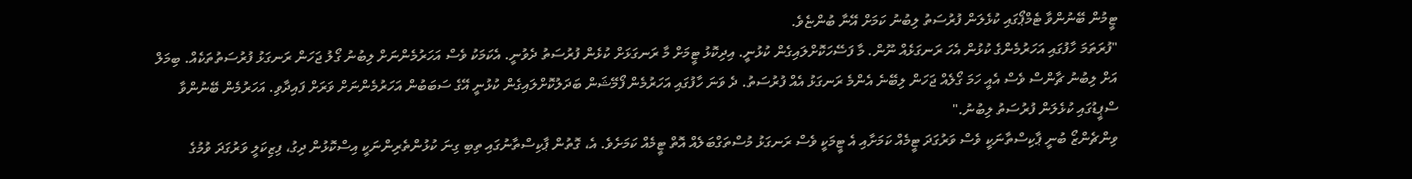ޓީމުން ބޭނުންވާ ޓެމްޕޯގައި ކުޅެލަން ފުރުސަތު ލިބުނު ކަމަށް އޭނާ ބުންޏެވެ.
"ފުރަތަމަ ހާފުގައި އަހަރުމެންގެ ކުޅުން އެހަ ރަނގަޅެއް ނޫން. މާ ފަސޭހަކޮށްލައިގެން ކުޅުނީ. އިދިކޮޅު ޓީމަށް މާ ރަނގަޅަށް ކުޅެން ފުރުސަތު ދެވުނީ. އެކަމަކު ވެސް އަހަރުމެންނަށް ލިބުނު ގޯލު ޖަހަން ރަނގަޅު ފުރުސަތުތަކެއް. ބިމަލް އަށް ލިބުނު ޗާންސް ވެސް އެއީ ހަމަ ގޯލެއް ޖަހަން ލިބޭނެ އެންމެ ރަނގަޅު އެއް ފުރުސަތު. ދެ ވަނަ ހާފުގައި އަހަރުމެން ފޯމޭޝަން ބަދަލުކޮށްލައިގެން ކުޅުނީ އޭގެ ސަބަބުން އަހަރުމެންނަށް ވަރަށް ފައިދާވި. އަހަރުމެން ބޭނުންވާ ސްޕީޑުގައި ކުޅެލަން ފުރުސަތު ލިބުނު."
ވިންޗެންޒޯ ބުނީ ޕާކިސްތާނަކީ ވެސް ވަރުގަދަ ޓީމެއް ކަމަށާއި އެ ޓީމަކީ ވެސް ރަނގަޅު މުސްތަގްބަލެއް އޮތް ޓީމެއް ކަމަށެވެ. އެ، ގޮތުން ޕާކިސްތާނުގައި ތިބި ގިނަ ކުޅުންތެރިންނަކީ އިސްކޮޅުން ދިގު، ފިޒިކަލީ ވަރުގަދަ ވުމުގެ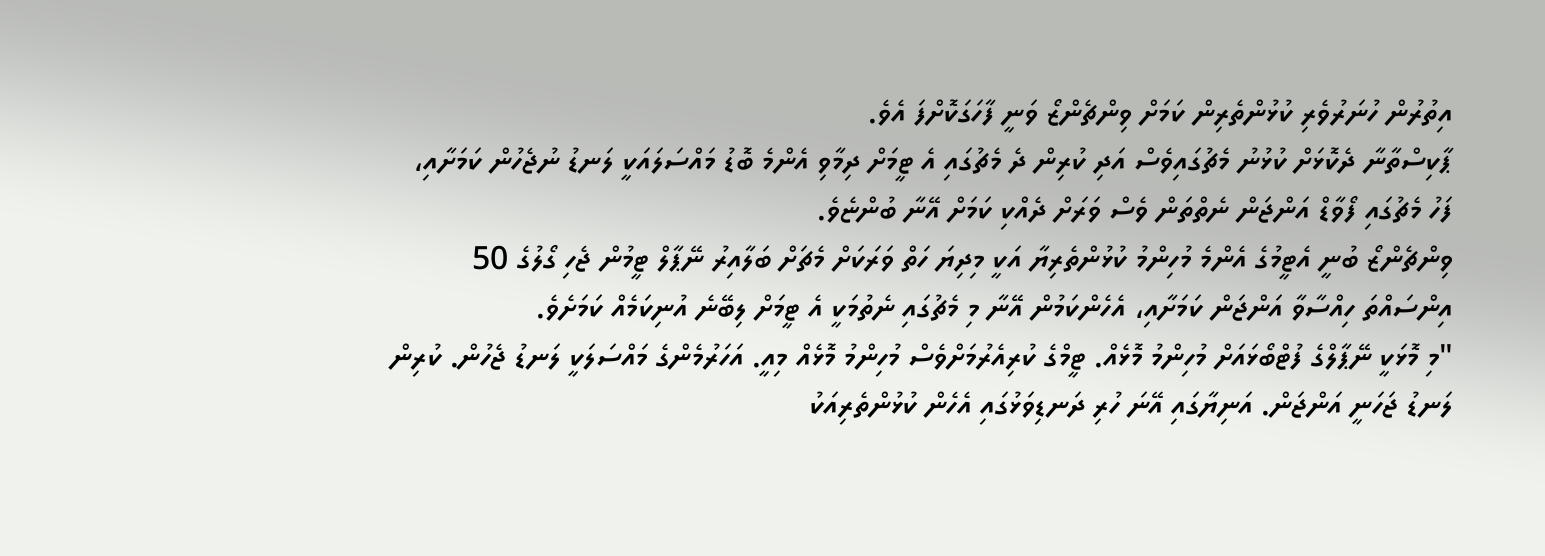އިތުރުން ހުނަރުވެރި ކުޅުންތެރިން ކަމަށް ވިންޗެންޒޯ ވަނީ ފާހަގަކޮށްފަ އެވެ.
ޕާކިސްތާނާ ދެކޮޅަށް ކުޅުނު މެޗުގައިވެސް އަދި ކުރިން ދެ މެޗުގައި އެ ޓީމަށް ދިމާވި އެންމެ ބޮޑު މައްސަލައަކީ ލަނޑު ނުޖެހުން ކަމަށާއި، ފަހު މެޗުގައި ފޯވާޑް އަންޖަން ނެތްތަން ވެސް ވަރަށް ދެއްކި ކަމަށް އޭނާ ބުންޏެވެ.
ވިންޗެންޒޯ ބުނީ އެޓީމުގެ އެންމެ މުހިންމު ކުޅުންތެރިޔާ އަކީ މިދިޔަ ހަތް ވަރަކަށް މެޗަށް ބަލާއިރު ނޭޕާލް ޓީމުން ޖެހި ގޯލުގެ 50 އިންސައްތަ ހިއްސާވާ އަންޖަން ކަމަށާއި، އެހެންކަމުން އޭނާ މި މެޗުގައި ނެތުމަކީ އެ ޓީމަށް ލިބޭނެ އުނިކަމެއް ކަމަށެވެ.
"މި މޮޅަކީ ނޭޕާލްގެ ފުޓްބޯޅައަށް މުހިންމު މޮޅެއް. ޓީމްގެ ކުރިއެރުމަށްވެސް މުހިންމު މޮޅެއް މިއީ. އަހަރުމެންގެ މައްސަލަކީ ލަނޑު ޖެހުން. ކުރިން ލަނޑު ޖަހަނީ އަންޖަން. އަނިޔާގައި އޭނަ ހުރި ދަނޑިވަޅުގައި އެހެން ކުޅުންތެރިއަކު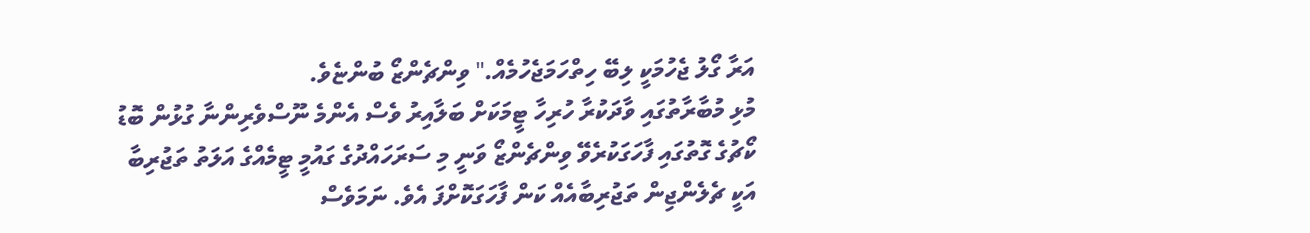އަރާ ގޯލު ޖެހުމަކީ ލިބޭ ހިތްހަމަޖެހުމެއް." ވިންޗެންޒޯ ބުންޏެވެ.
މުޅި މުބާރާތުގައި ވާދަކުރާ ހުރިހާ ޓީމަކަށް ބަލާއިރު ވެސް އެންމެ ނޫސްވެރިންނާ ގުޅުން ބޮޑު ކޯޗުގެ ގޮތުގައި ފާހަގަކުރެވޭ ވިންޗެންޒޯ ވަނީ މި ސަރަހައްދުގެ ގައުމީ ޓީމެއްގެ އަލަތު ތަޖުރިބާ އަކީ ޗެލެންޖިން ތަޖުރިބާއެއް ކަން ފާހަގަކޮށްފަ އެވެ. ނަމަވެސް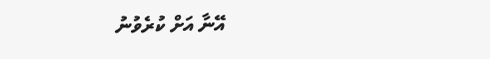އޭނާ އަށް ކުރެވުނު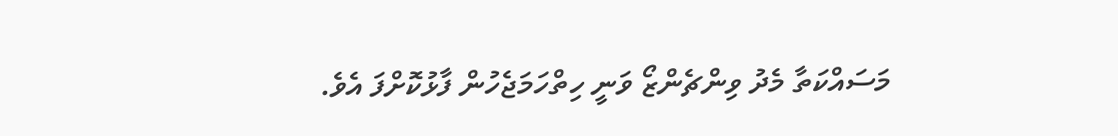މަސައްކަތާ މެދު ވިންޗެންޒޯ ވަނީ ހިތްހަމަޖެހުން ފާޅުކޮށްފަ އެވެ.